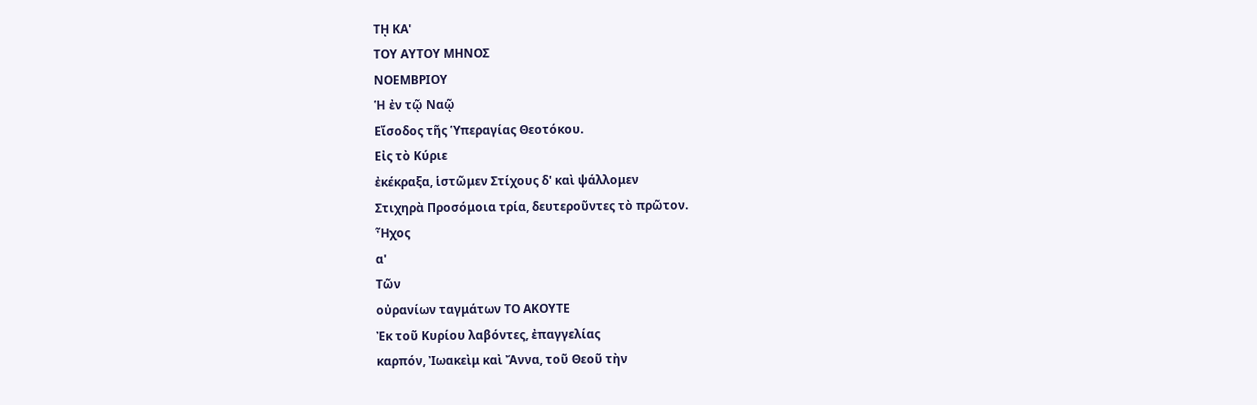Τῌ ΚΑ'
ΤΟΥ ΑΥΤΟΥ ΜΗΝΟΣ
ΝΟΕΜΒΡΙΟΥ
Ἡ ἐν τῷ Ναῷ
Εἴσοδος τῆς Ὑπεραγίας Θεοτόκου.
Εἰς τὸ Κύριε
ἐκέκραξα, ἱστῶμεν Στίχους δ' καὶ ψάλλομεν
Στιχηρὰ Προσόμοια τρία, δευτεροῦντες τὸ πρῶτον.
Ἦχος
α'
Τῶν
οὐρανίων ταγμάτων ΤΟ ΑΚΟΥΤΕ
Ἐκ τοῦ Κυρίου λαβόντες, ἐπαγγελίας
καρπόν, Ἰωακεὶμ καὶ Ἄννα, τοῦ Θεοῦ τὴν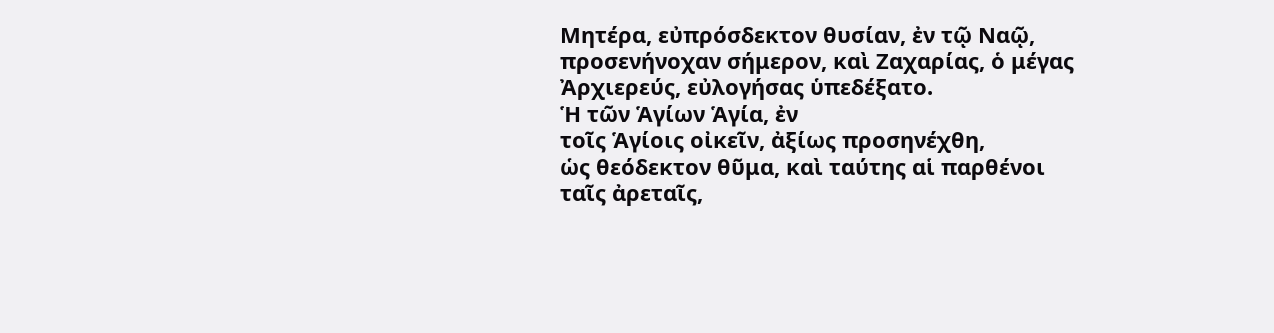Μητέρα, εὐπρόσδεκτον θυσίαν, ἐν τῷ Ναῷ,
προσενήνοχαν σήμερον, καὶ Ζαχαρίας, ὁ μέγας
Ἀρχιερεύς, εὐλογήσας ὑπεδέξατο.
Ἡ τῶν Ἁγίων Ἁγία, ἐν
τοῖς Ἁγίοις οἰκεῖν, ἀξίως προσηνέχθη,
ὡς θεόδεκτον θῦμα, καὶ ταύτης αἱ παρθένοι
ταῖς ἀρεταῖς,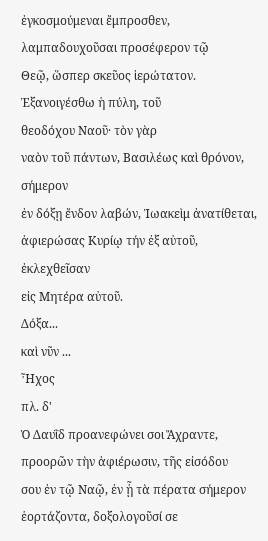ἐγκοσμούμεναι ἔμπροσθεν,
λαμπαδουχοῦσαι προσέφερον τῷ
Θεῷ, ὥσπερ σκεῦος ἱερώτατον.
Ἐξανοιγέσθω ἡ πύλη, τοῦ
θεοδόχου Ναοῦ· τὸν γὰρ
ναὸν τοῦ πάντων, Βασιλέως καὶ θρόνον, σήμερον
ἐν δόξῃ ἔνδον λαβών, Ἰωακεὶμ ἀνατίθεται,
ἀφιερώσας Κυρίῳ τήν ἐξ αὐτοῦ, ἐκλεχθεῖσαν
εἰς Μητέρα αὐτοῦ.
Δόξα...
καὶ νῦν ...
Ἦχος
πλ. δ'
Ὁ Δαυῒδ προανεφώνει σοι Ἄχραντε,
προορῶν τὴν ἀφιέρωσιν, τῆς εἰσόδου
σου ἐν τῷ Ναῷ, ἐν ᾗ τὰ πέρατα σήμερον
ἑορτάζοντα, δοξολογοῦσί σε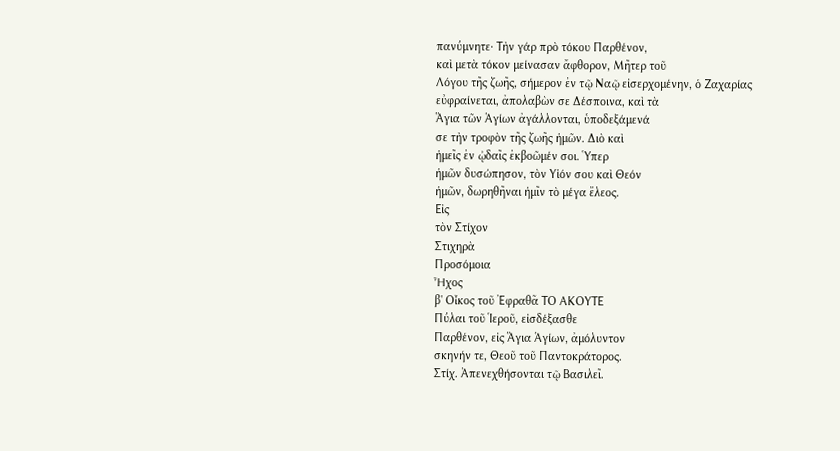πανύμνητε· Τὴν γάρ πρὸ τόκου Παρθένον,
καὶ μετὰ τόκον μείνασαν ἄφθορον, Μῆτερ τοῦ
Λόγου τῆς ζωῆς, σήμερον ἐν τῷ Ναῷ εἰσερχομένην, ὁ Ζαχαρίας
εὐφραίνεται, ἀπολαβὼν σε Δέσποινα, καὶ τὰ
Ἅγια τῶν Ἁγίων ἀγάλλονται, ὑποδεξάμενά
σε τὴν τροφὸν τῆς ζωῆς ἡμῶν. Διὸ καὶ
ἡμεῖς ἐν ᾠδαῖς ἐκβοῶμέν σοι. Ὑπερ
ἡμῶν δυσώπησον, τὸν Υἱόν σου καὶ Θεόν
ἡμῶν, δωρηθῆναι ἡμῖν τὸ μέγα ἔλεος.
Εἰς
τὸν Στίχον
Στιχηρὰ
Προσόμοια
Ἦχος
β' Οἶκος τοῦ Ἐφραθᾶ ΤΟ ΑΚΟΥΤΕ
Πύλαι τοῦ Ἱεροῦ, εἰσδέξασθε
Παρθένον, εἰς Ἅγια Ἁγίων, ἀμόλυντον
σκηνήν τε, Θεοῦ τοῦ Παντοκράτορος.
Στίχ. Ἀπενεχθήσονται τῷ Βασιλεῖ.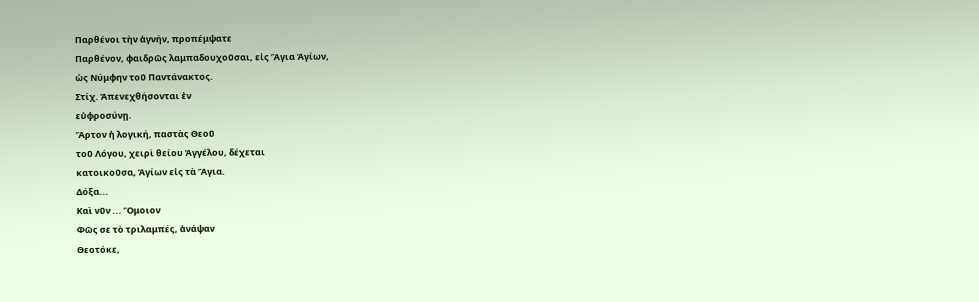Παρθένοι τὴν ἁγνήν, προπέμψατε
Παρθένον, φαιδρῶς λαμπαδουχοῦσαι, εἰς Ἅγια Ἁγίων,
ὡς Νύμφην τοῦ Παντάνακτος.
Στίχ. Ἀπενεχθήσονται ἐν
εὐφροσύνῃ.
Ἄρτον ἡ λογική, παστὰς Θεοῦ
τοῦ Λόγου, χειρὶ θείου Ἀγγέλου, δέχεται
κατοικοῦσα, Ἁγίων εἰς τὰ Ἅγια.
Δόξα...
Καὶ νῦν ... Ὅμοιον
Φῶς σε τὸ τριλαμπές, ἀνάψαν
Θεοτόκε,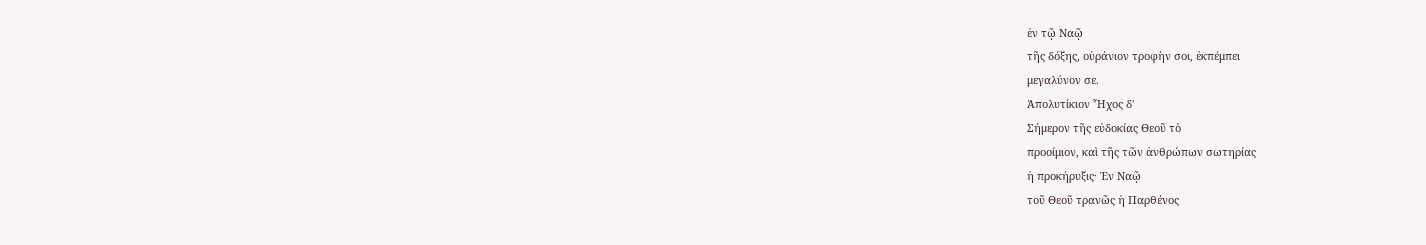ἐν τῷ Ναῷ
τῆς δόξης, οὐράνιον τροφὴν σοι, ἐκπέμπει
μεγαλύνον σε.
Ἀπολυτίκιον Ἦχος δ'
Σήμερον τῆς εὐδοκίας Θεοῦ τὸ
προοίμιον, καὶ τῆς τῶν ἀνθρώπων σωτηρίας
ἡ προκήρυξις· Ἐν Ναῷ
τοῦ Θεοῦ τρανῶς ἡ Παρθένος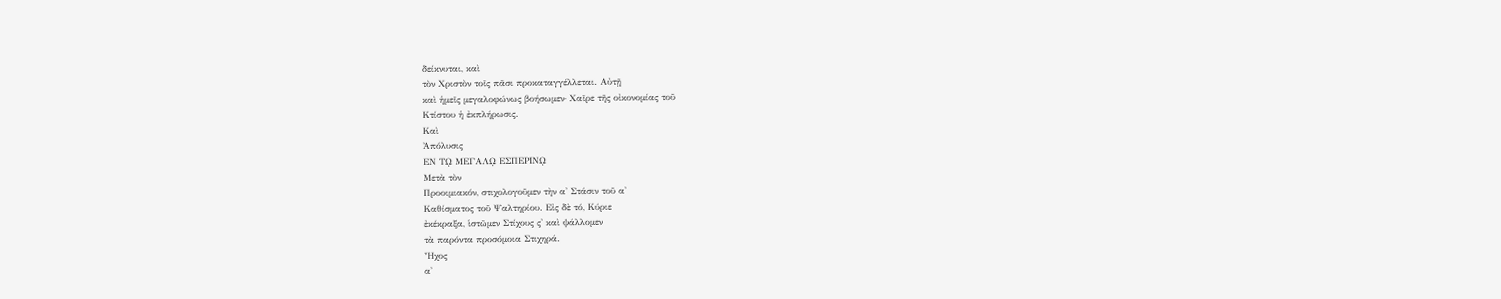δείκνυται, καὶ
τὸν Χριστὸν τοῖς πᾶσι προκαταγγέλλεται. Αὐτῇ
καὶ ἡμεῖς μεγαλοφώνως βοήσωμεν· Χαῖρε τῆς οἰκονομίας τοῦ
Κτίστου ἡ ἐκπλήρωσις.
Καὶ
Ἀπόλυσις
ΕΝ Tῼ ΜΕΓΑΛῼ ΕΣΠΕΡΙΝῼ
Μετὰ τὸν
Προοιμιακόν, στιχολογοῦμεν τὴν α' Στάσιν τοῦ α'
Καθίσματος τοῦ Ψαλτηρίου. Εἰς δὲ τό, Κύριε
ἐκέκραξα, ἱστῶμεν Στίχους ς' καὶ ψάλλομεν
τὰ παρόντα προσόμοια Στιχηρά.
Ἦχος
α'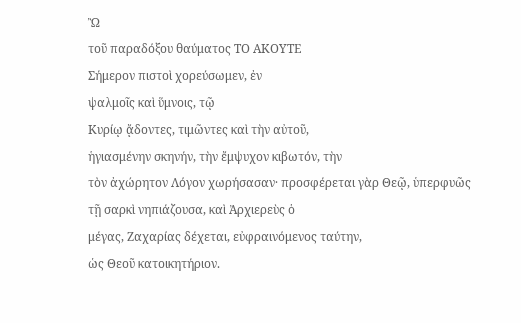Ὢ
τοῦ παραδόξου θαύματος ΤΟ ΑΚΟΥΤΕ
Σήμερον πιστοὶ χορεύσωμεν, ἐν
ψαλμοῖς καὶ ὕμνοις, τῷ
Κυρίῳ ᾄδοντες, τιμῶντες καὶ τὴν αὐτοῦ,
ἡγιασμένην σκηνήν, τὴν ἔμψυχον κιβωτόν, τὴν
τὸν ἀχώρητον Λόγον χωρήσασαν· προσφέρεται γὰρ Θεῷ, ὑπερφυῶς
τῇ σαρκὶ νηπιάζουσα, καὶ Ἀρχιερεὺς ὁ
μέγας, Ζαχαρίας δέχεται, εὐφραινόμενος ταύτην,
ὡς Θεοῦ κατοικητήριον.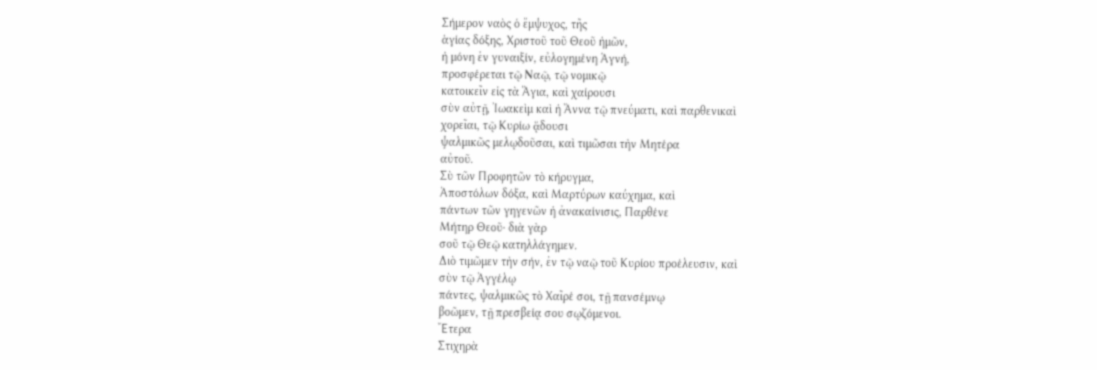Σήμερον ναὸς ὁ ἔμψυχος, τῆς
ἁγίας δόξης, Χριστοῦ τοῦ Θεοῦ ἡμῶν,
ἡ μόνη ἐν γυναιξίν, εὐλογημένη Ἁγνή,
προσφέρεται τῷ Ναῷ, τῷ νομικῷ
κατοικεῖν εἰς τὰ Ἅγια, καὶ χαίρουσι
σὺν αὐτῇ, Ἰωακεὶμ καὶ ἡ Ἄννα τῷ πνεύματι, καὶ παρθενικαὶ
χορεῖαι, τῷ Κυρίω ᾄδουσι
ψαλμικῶς μελῳδοῦσαι, καὶ τιμῶσαι τὴν Μητέρα
αὐτοῦ.
Σὺ τῶν Προφητῶν τὸ κήρυγμα,
Ἀποστόλων δόξα, καὶ Μαρτύρων καύχημα, καὶ
πάντων τῶν γηγενῶν ἡ ἀνακαίνισις, Παρθένε
Μήτηρ Θεοῦ· διὰ γὰρ
σοῦ τῷ Θεῷ κατηλλάγημεν.
Διὸ τιμῶμεν τὴν σήν, ἐν τῷ ναῷ τοῦ Κυρίου προέλευσιν, καὶ
σὺν τῷ Ἀγγέλῳ
πάντες, ψαλμικῶς τὸ Χαῖρέ σοι, τῇ πανσέμνῳ
βοῶμεν, τῇ πρεσβείᾳ σου σῳζόμενοι.
Ἔτερα
Στιχηρὰ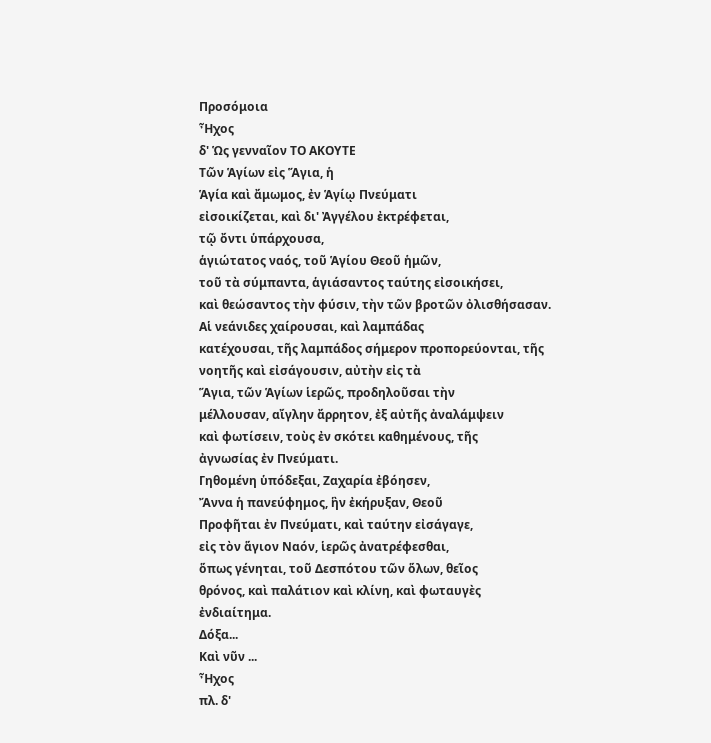Προσόμοια
Ἦχος
δ' Ὡς γενναῖον ΤΟ ΑΚΟΥΤΕ
Τῶν Ἁγίων εἰς Ἅγια, ἡ
Ἁγία καὶ ἄμωμος, ἐν Ἁγίῳ Πνεύματι
εἰσοικίζεται, καὶ δι' Ἀγγέλου ἐκτρέφεται,
τῷ ὄντι ὑπάρχουσα,
ἁγιώτατος ναός, τοῦ Ἁγίου Θεοῦ ἡμῶν,
τοῦ τὰ σύμπαντα, ἁγιάσαντος ταύτης εἰσοικήσει,
καὶ θεώσαντος τὴν φύσιν, τὴν τῶν βροτῶν ὀλισθήσασαν.
Αἱ νεάνιδες χαίρουσαι, καὶ λαμπάδας
κατέχουσαι, τῆς λαμπάδος σήμερον προπορεύονται, τῆς
νοητῆς καὶ εἰσάγουσιν, αὐτὴν εἰς τὰ
Ἅγια, τῶν Ἁγίων ἱερῶς, προδηλοῦσαι τὴν
μέλλουσαν, αἴγλην ἄρρητον, ἐξ αὐτῆς ἀναλάμψειν
καὶ φωτίσειν, τοὺς ἐν σκότει καθημένους, τῆς
ἀγνωσίας ἐν Πνεύματι.
Γηθομένη ὑπόδεξαι, Ζαχαρία ἐβόησεν,
Ἄννα ἡ πανεύφημος, ἣν ἐκήρυξαν, Θεοῦ
Προφῆται ἐν Πνεύματι, καὶ ταύτην εἰσάγαγε,
εἰς τὸν ἅγιον Ναόν, ἱερῶς ἀνατρέφεσθαι,
ὅπως γένηται, τοῦ Δεσπότου τῶν ὅλων, θεῖος
θρόνος, καὶ παλάτιον καὶ κλίνη, καὶ φωταυγὲς
ἐνδιαίτημα.
Δόξα...
Καὶ νῦν ...
Ἦχος
πλ. δ'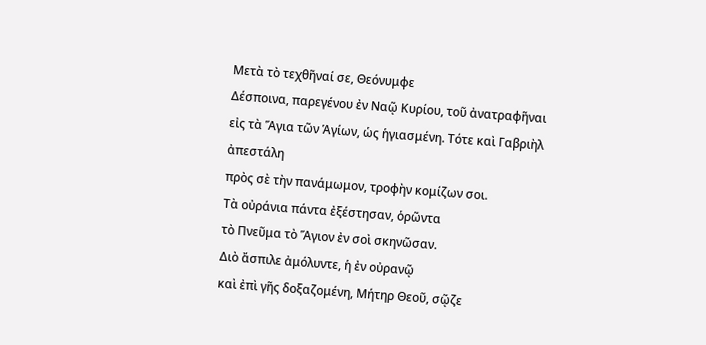Μετὰ τὸ τεχθῆναί σε, Θεόνυμφε
Δέσποινα, παρεγένου ἐν Ναῷ Κυρίου, τοῦ ἀνατραφῆναι
εἰς τὰ Ἅγια τῶν Ἁγίων, ὡς ἡγιασμένη. Τότε καὶ Γαβριὴλ ἀπεστάλη
πρὸς σὲ τὴν πανάμωμον, τροφὴν κομίζων σοι.
Τὰ οὐράνια πάντα ἐξέστησαν, ὁρῶντα
τὸ Πνεῦμα τὸ Ἅγιον ἐν σοὶ σκηνῶσαν.
Διὸ ἄσπιλε ἀμόλυντε, ἡ ἐν οὐρανῷ
καὶ ἐπὶ γῆς δοξαζομένη, Μήτηρ Θεοῦ, σῷζε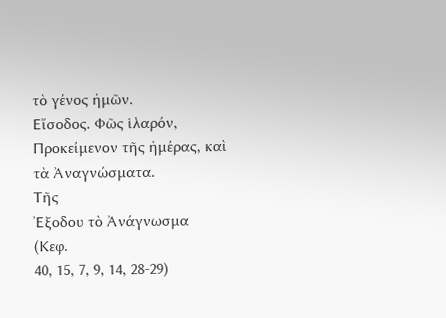τὸ γένος ἡμῶν.
Εἴσοδος. Φῶς ἱλαρόν,
Προκείμενον τῆς ἡμέρας, καὶ τὰ Ἀναγνώσματα.
Τῆς
Ἐξοδου τὸ Ἀνάγνωσμα
(Κεφ.
40, 15, 7, 9, 14, 28-29)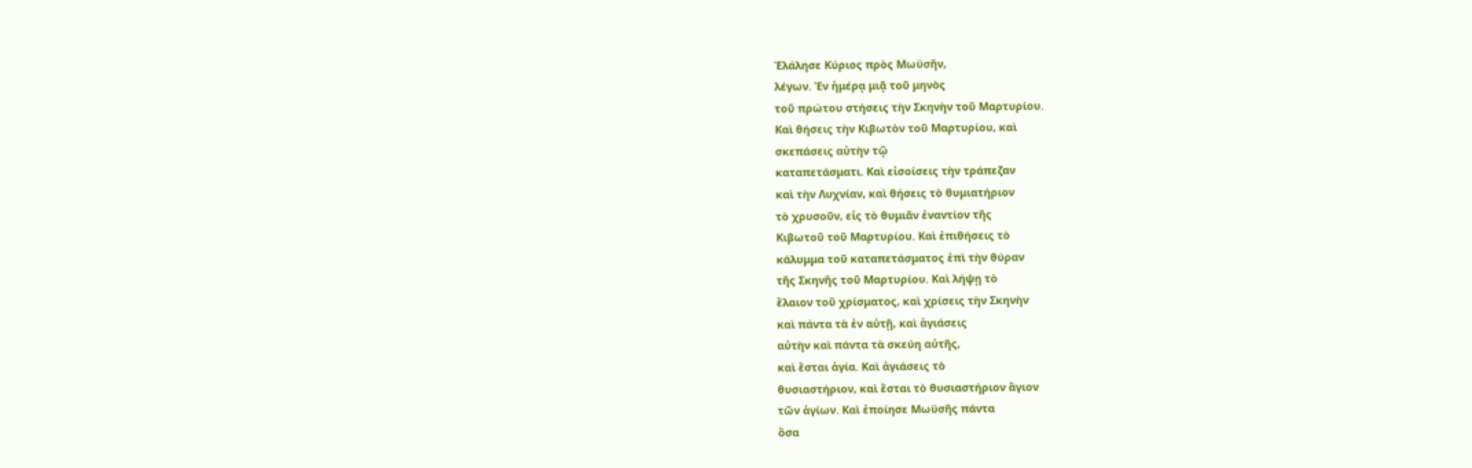Ἐλάλησε Κύριος πρὸς Μωϋσῆν,
λέγων. Ἐν ἡμέρᾳ μιᾷ τοῦ μηνὸς
τοῦ πρώτου στήσεις τὴν Σκηνὴν τοῦ Μαρτυρίου.
Καὶ θήσεις τὴν Κιβωτὸν τοῦ Μαρτυρίου, καὶ
σκεπάσεις αὐτὴν τῷ
καταπετάσματι. Καὶ εἰσοίσεις τὴν τράπεζαν
καὶ τὴν Λυχνίαν, καὶ θήσεις τὸ θυμιατήριον
τὸ χρυσοῦν, εἰς τὸ θυμιᾶν ἐναντίον τῆς
Κιβωτοῦ τοῦ Μαρτυρίου. Καὶ ἐπιθήσεις τὸ
κάλυμμα τοῦ καταπετάσματος ἐπὶ τὴν θύραν
τῆς Σκηνῆς τοῦ Μαρτυρίου. Καὶ λήψῃ τὸ
ἔλαιον τοῦ χρίσματος, καὶ χρίσεις τὴν Σκηνὴν
καὶ πάντα τὰ ἐν αὐτῇ, καὶ ἁγιάσεις
αὐτὴν καὶ πάντα τὰ σκεύη αὐτῆς,
καὶ ἔσται ἁγία. Καὶ ἁγιάσεις τὸ
θυσιαστήριον, καὶ ἔσται τὸ θυσιαστήριον ἅγιον
τῶν ἁγίων. Καὶ ἐποίησε Μωϋσῆς πάντα
ὅσα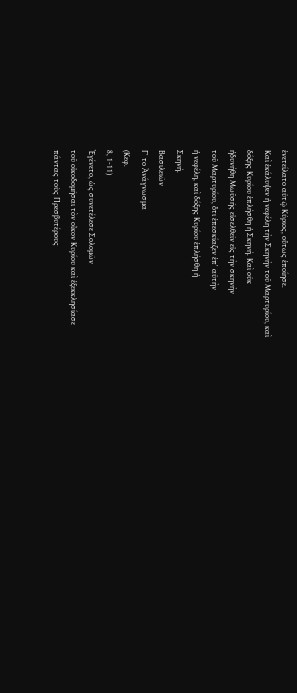ἐνετείλατο αὐτῷ Κύριος, οὕτως ἐποίησε.
Καὶ ἐκάλυψεν ἡ νεφέλη τὴν Σκηνὴν τοῦ Μαρτυρίου, καὶ
δόξης Κυρίου ἐπλήσθη ἡ Σκηνή. Καὶ οὐκ
ἠδυνήθη Μωϋσῆς εἰσελθεῖν εἰς τὴν σκηνὴν
τοῦ Μαρτυρίου, ὅτι ἐπεσκίαζεν ἐπ' αὐτὴν
ἡ νεφέλη, καὶ δόξης Κυρίου ἐπλήσθη ἡ
Σκηνή.
Βασιλειῶν
Γ' το Ἀνάγνωσμα
(Κεφ.
8, 1-11)
Ἐγένετο, ὡς συνετέλεσε Σολομῶν
τοῦ οἰκοδομῆσαι τὸν οἶκον Κυρίου καὶ ἐξεκκλησίασε
πάντας τοὺς Πρεσβυτέρους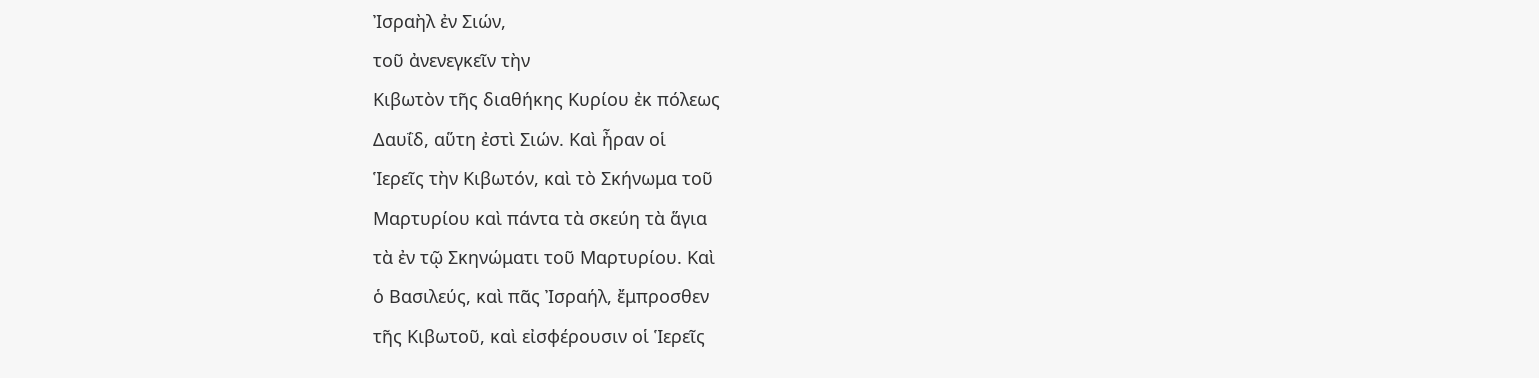Ἰσραὴλ ἐν Σιών,
τοῦ ἀνενεγκεῖν τὴν
Κιβωτὸν τῆς διαθήκης Κυρίου ἐκ πόλεως
Δαυΐδ, αὕτη ἐστὶ Σιών. Καὶ ἦραν οἱ
Ἱερεῖς τὴν Κιβωτόν, καὶ τὸ Σκήνωμα τοῦ
Μαρτυρίου καὶ πάντα τὰ σκεύη τὰ ἅγια
τὰ ἐν τῷ Σκηνώματι τοῦ Μαρτυρίου. Καὶ
ὁ Βασιλεύς, καὶ πᾶς Ἰσραήλ, ἔμπροσθεν
τῆς Κιβωτοῦ, καὶ εἰσφέρουσιν οἱ Ἱερεῖς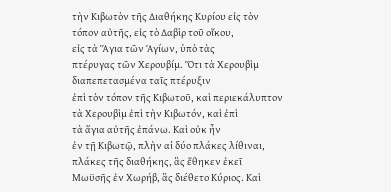τὴν Κιβωτὸν τῆς Διαθήκης Κυρίου εἰς τὸν
τόπον αὐτῆς, εἰς τὸ Δαβὶρ τοῦ οἴκου,
εἰς τὰ Ἅγια τῶν Ἁγίων, ὑπὸ τὰς
πτέρυγας τῶν Χερουβίμ. Ὅτι τὰ Χερουβὶμ
διαπεπετασμένα ταῖς πτέρυξιν
ἐπὶ τὸν τόπον τῆς Κιβωτοῦ, καὶ περιεκάλυπτον
τὰ Χερουβὶμ ἐπὶ τὴν Κιβωτόν, καὶ ἐπὶ
τὰ ἅγια αὐτῆς ἐπάνω. Καὶ οὐκ ἦν
ἐν τῇ Κιβωτῷ, πλὴν αἱ δύο πλάκες λίθιναι,
πλάκες τῆς διαθήκης, ἃς ἔθηκεν ἐκεῖ
Μωϋσῆς ἐν Χωρήβ, ἃς διέθετο Κύριος. Καὶ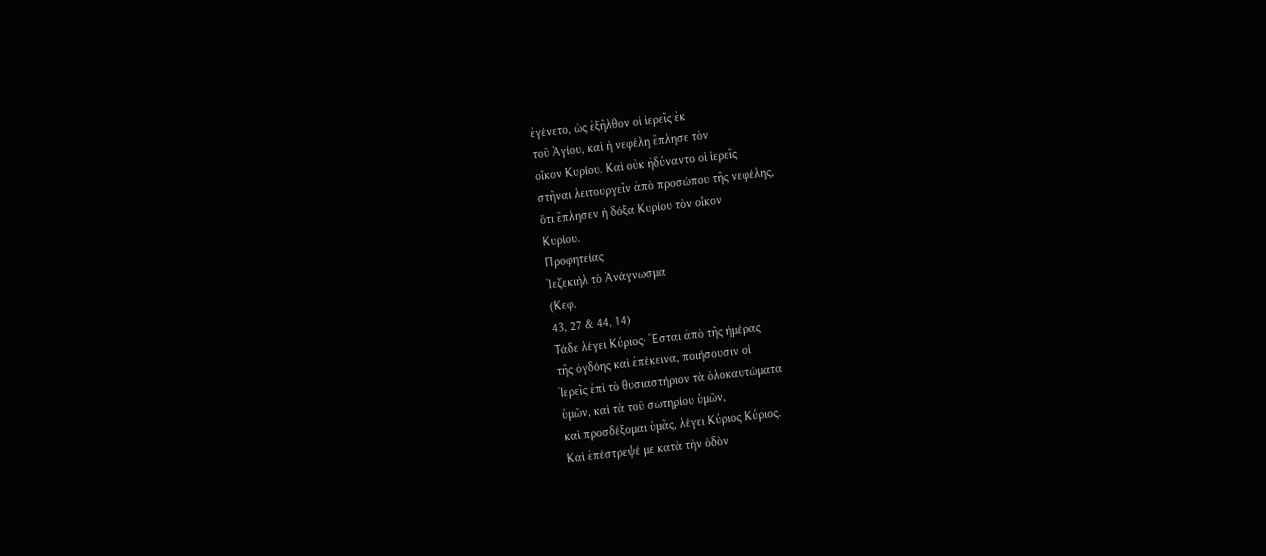ἐγένετο, ὡς ἐξῆλθον οἱ ἱερεῖς ἐκ
τοῦ Ἁγίου, καὶ ἡ νεφέλη ἔπλησε τὸν
οἶκον Κυρίου. Καὶ οὐκ ἠδύναντο οἱ ἱερεῖς
στῆναι λειτουργεῖν ἀπὸ προσώπου τῆς νεφέλης,
ὅτι ἔπλησεν ἡ δόξα Κυρίου τὸν οἶκον
Κυρίου.
Προφητείας
Ἰεζεκιὴλ τὸ Ἀνάγνωσμα
(Κεφ.
43, 27 & 44, 14)
Τάδε λέγει Κύριος· Ἔσται ἀπὸ τῆς ἡμέρας
τῆς ὀγδόης καὶ ἐπέκεινα, ποιήσουσιν οἱ
Ἱερεῖς ἐπὶ τὸ θυσιαστήριον τὰ ὁλοκαυτώματα
ὑμῶν, καὶ τὰ τοῦ σωτηρίου ὑμῶν,
καὶ προσδέξομαι ὑμᾶς, λέγει Κύριος Κύριος.
Καὶ ἐπέστρεψέ με κατὰ τὴν ὁδὸν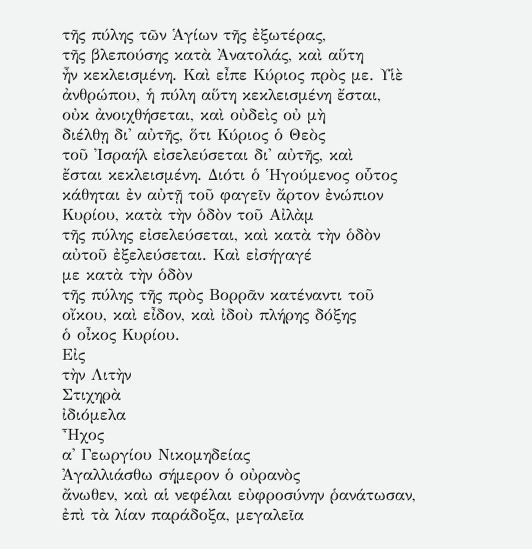τῆς πύλης τῶν Ἁγίων τῆς ἐξωτέρας,
τῆς βλεπούσης κατὰ Ἀνατολάς, καὶ αὕτη
ἦν κεκλεισμένη. Καὶ εἶπε Κύριος πρὸς με. Υἱὲ
ἀνθρώπου, ἡ πύλη αὕτη κεκλεισμένη ἔσται,
οὐκ ἀνοιχθήσεται, καὶ οὐδεὶς οὐ μὴ
διέλθῃ δι' αὐτῆς, ὅτι Κύριος ὁ Θεὸς
τοῦ Ἰσραήλ εἰσελεύσεται δι' αὐτῆς, καὶ
ἔσται κεκλεισμένη. Διότι ὁ Ἡγούμενος οὗτος
κάθηται ἐν αὐτῇ τοῦ φαγεῖν ἄρτον ἐνώπιον
Κυρίου, κατὰ τὴν ὁδὸν τοῦ Αἰλὰμ
τῆς πύλης εἰσελεύσεται, καὶ κατὰ τὴν ὁδὸν
αὐτοῦ ἐξελεύσεται. Καὶ εἰσήγαγέ
με κατὰ τὴν ὁδὸν
τῆς πύλης τῆς πρὸς Βορρᾶν κατέναντι τοῦ
οἴκου, καὶ εἶδον, καὶ ἰδοὺ πλήρης δόξης
ὁ οἶκος Κυρίου.
Εἰς
τὴν Λιτὴν
Στιχηρὰ
ἰδιόμελα
Ἦχος
α' Γεωργίου Νικομηδείας
Ἀγαλλιάσθω σήμερον ὁ οὐρανὸς
ἄνωθεν, καὶ αἱ νεφέλαι εὐφροσύνην ῥανάτωσαν,
ἐπὶ τὰ λίαν παράδοξα, μεγαλεῖα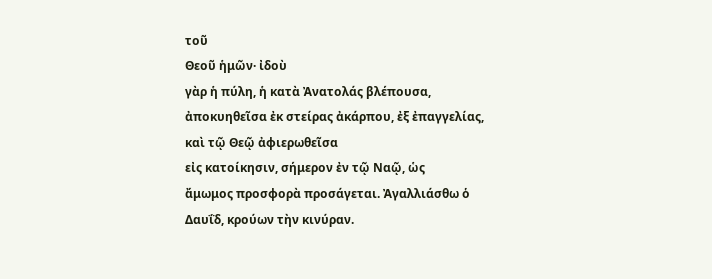τοῦ
Θεοῦ ἡμῶν· ἰδοὺ
γὰρ ἡ πύλη, ἡ κατὰ Ἀνατολάς βλέπουσα,
ἀποκυηθεῖσα ἐκ στείρας ἀκάρπου, ἐξ ἐπαγγελίας,
καὶ τῷ Θεῷ ἀφιερωθεῖσα
εἰς κατοίκησιν, σήμερον ἐν τῷ Ναῷ, ὡς
ἄμωμος προσφορὰ προσάγεται. Ἀγαλλιάσθω ὁ
Δαυΐδ, κρούων τὴν κινύραν.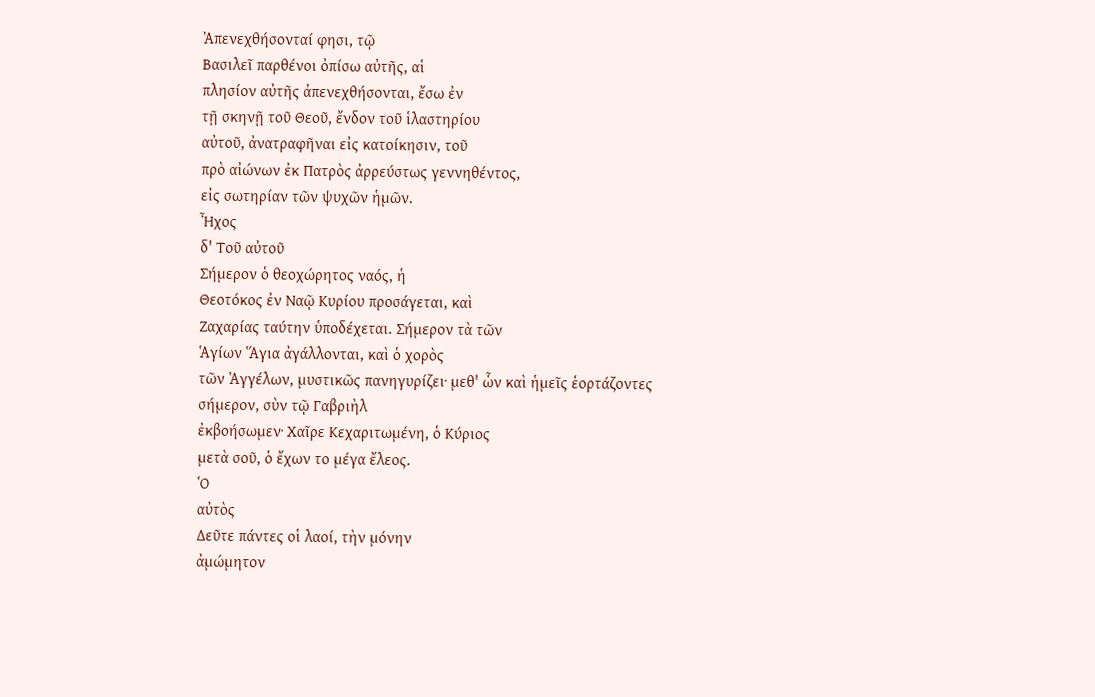Ἀπενεχθήσονταί φησι, τῷ
Βασιλεῖ παρθένοι ὀπίσω αὐτῆς, αἱ
πλησίον αὐτῆς ἀπενεχθήσονται, ἔσω ἐν
τῇ σκηνῇ τοῦ Θεοῦ, ἔνδον τοῦ ἱλαστηρίου
αὐτοῦ, ἀνατραφῆναι εἰς κατοίκησιν, τοῦ
πρὸ αἰώνων ἐκ Πατρὸς ἀρρεύστως γεννηθέντος,
εἰς σωτηρίαν τῶν ψυχῶν ἡμῶν.
Ἦχος
δ' Τοῦ αὐτοῦ
Σήμερον ὁ θεοχώρητος ναός, ἡ
Θεοτόκος ἐν Ναῷ Κυρίου προσάγεται, καὶ
Ζαχαρίας ταύτην ὑποδέχεται. Σήμερον τὰ τῶν
Ἁγίων Ἅγια ἀγάλλονται, καὶ ὁ χορὸς
τῶν Ἀγγέλων, μυστικῶς πανηγυρίζει· μεθ' ὧν καὶ ἡμεῖς ἑορτάζοντες
σήμερον, σὺν τῷ Γαβριὴλ
ἐκβοήσωμεν· Χαῖρε Κεχαριτωμένη, ὁ Κύριος
μετὰ σοῦ, ὁ ἔχων το μέγα ἔλεος.
Ὁ
αὐτὸς
Δεῦτε πάντες οἱ λαοί, τὴν μόνην
ἀμώμητον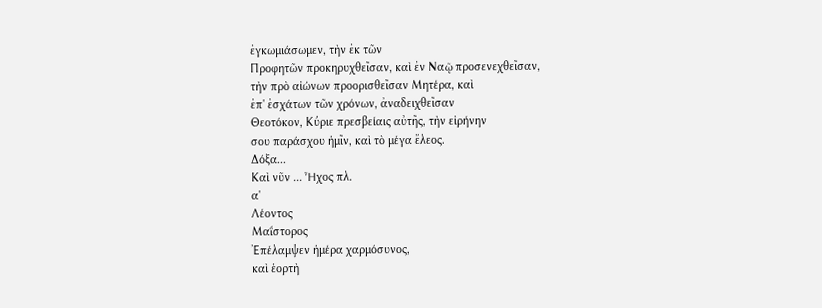ἐγκωμιάσωμεν, τὴν ἐκ τῶν
Προφητῶν προκηρυχθεῖσαν, καὶ ἐν Ναῷ προσενεχθεῖσαν,
τὴν πρὸ αἰώνων προορισθεῖσαν Μητέρα, καὶ
ἐπ' ἐσχάτων τῶν χρόνων, ἀναδειχθεῖσαν
Θεοτόκον, Κύριε πρεσβείαις αὐτῆς, τὴν εἰρήνην
σου παράσχου ἡμῖν, καὶ τὸ μέγα ἔλεος.
Δόξα...
Καὶ νῦν ... Ἦχος πλ.
α'
Λέοντος
Μαΐστορος
Ἐπέλαμψεν ἡμέρα χαρμόσυνος,
καὶ ἑορτὴ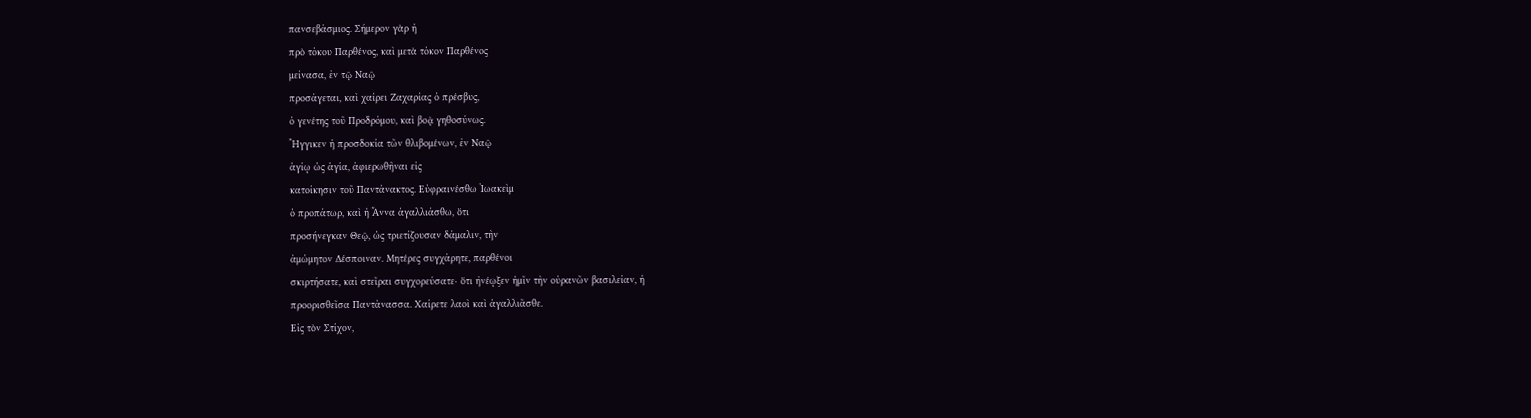πανσεβάσμιος. Σήμερον γὰρ ἡ
πρὸ τόκου Παρθένος, καὶ μετὰ τόκον Παρθένος
μείνασα, ἐν τῷ Ναῷ
προσάγεται, καὶ χαίρει Ζαχαρίας ὁ πρέσβυς,
ὁ γενέτης τοῦ Προδρόμου, καὶ βοᾷ γηθοσύνως.
Ἤγγικεν ἡ προσδοκία τῶν θλιβομένων, ἐν Ναῷ
ἁγίῳ ὡς ἁγία, ἀφιερωθῆναι εἰς
κατοίκησιν τοῦ Παντάνακτος. Εὐφραινέσθω Ἰωακεὶμ
ὁ προπάτωρ, καὶ ἡ Ἄννα ἀγαλλιάσθω, ὅτι
προσήνεγκαν Θεῷ, ὡς τριετίζουσαν δάμαλιν, τὴν
ἀμώμητον Δέσποιναν. Μητέρες συγχάρητε, παρθένοι
σκιρτήσατε, καὶ στεῖραι συγχορεύσατε· ὅτι ἠνέῳξεν ἡμῖν τὴν οὐρανῶν βασιλείαν, ἡ
προορισθεῖσα Παντάνασσα. Χαίρετε λαοὶ καὶ ἀγαλλιᾶσθε.
Εἰς τὸν Στίχον,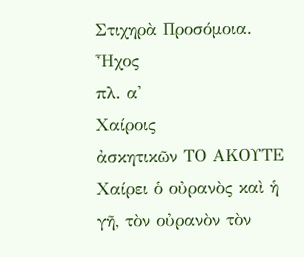Στιχηρὰ Προσόμοια.
Ἦχος
πλ. α'
Χαίροις
ἀσκητικῶν ΤΟ ΑΚΟΥΤΕ
Χαίρει ὁ οὐρανὸς καὶ ἡ
γῆ, τὸν οὐρανὸν τὸν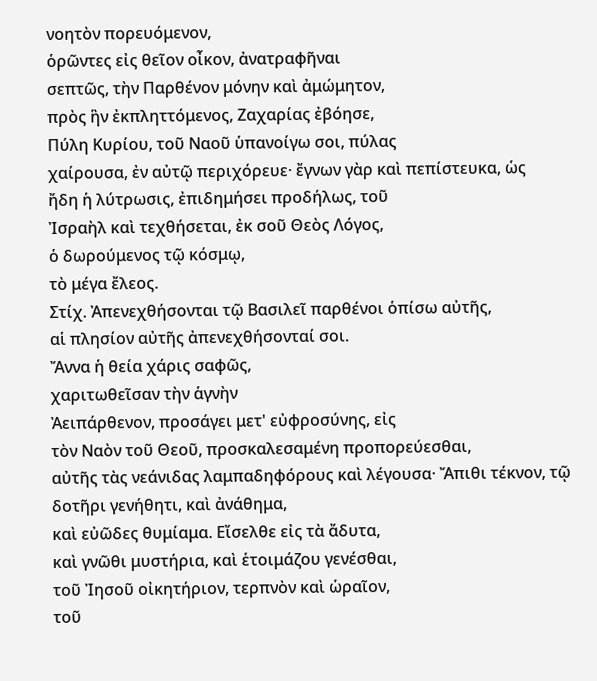νοητὸν πορευόμενον,
ὁρῶντες εἰς θεῖον οἶκον, ἀνατραφῆναι
σεπτῶς, τὴν Παρθένον μόνην καὶ ἀμώμητον,
πρὸς ἣν ἐκπληττόμενος, Ζαχαρίας ἐβόησε,
Πύλη Κυρίου, τοῦ Ναοῦ ὑπανοίγω σοι, πύλας
χαίρουσα, ἐν αὐτῷ περιχόρευε· ἔγνων γὰρ καὶ πεπίστευκα, ὡς
ἤδη ἡ λύτρωσις, ἐπιδημήσει προδήλως, τοῦ
Ἰσραὴλ καὶ τεχθήσεται, ἐκ σοῦ Θεὸς Λόγος,
ὁ δωρούμενoς τῷ κόσμῳ,
τὸ μέγα ἔλεος.
Στίχ. Ἀπενεχθήσονται τῷ Βασιλεῖ παρθένοι ὁπίσω αὐτῆς,
αἱ πλησίον αὐτῆς ἀπενεχθήσονταί σοι.
Ἄννα ἡ θεία χάρις σαφῶς,
χαριτωθεῖσαν τὴν ἁγνὴν
Ἀειπάρθενον, προσάγει μετ' εὐφροσύνης, εἰς
τὸν Ναὸν τοῦ Θεοῦ, προσκαλεσαμένη προπορεύεσθαι,
αὐτῆς τὰς νεάνιδας λαμπαδηφόρους καὶ λέγουσα· Ἄπιθι τέκνον, τῷ δοτῆρι γενήθητι, καὶ ἀνάθημα,
καὶ εὐῶδες θυμίαμα. Εἴσελθε εἰς τὰ ἄδυτα,
καὶ γνῶθι μυστήρια, καὶ ἑτοιμάζου γενέσθαι,
τοῦ Ἰησοῦ οἰκητήριον, τερπνὸν καὶ ὡραῖον,
τοῦ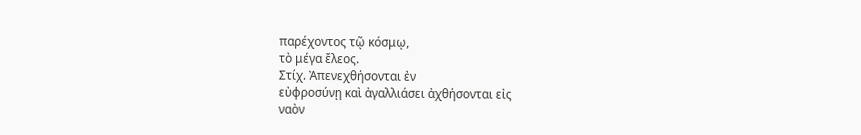παρέχοντος τῷ κόσμῳ,
τὸ μέγα ἔλεος.
Στίχ. Ἀπενεχθήσονται ἐν
εὐφροσύνῃ καὶ ἀγαλλιάσει ἀχθήσονται εἰς
ναὸν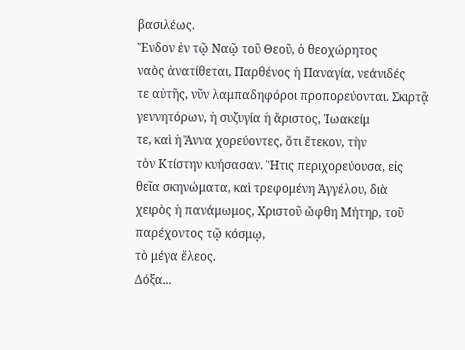βασιλέως.
Ἔνδον ἐν τῷ Ναῷ τοῦ Θεοῦ, ὁ θεοχώρητος
ναὸς ἀνατίθεται, Παρθένος ἡ Παναγία, νεάνιδές
τε αὐτῆς, νῦν λαμπαδηφόροι προπορεύονται. Σκιρτᾷ
γεννητόρων, ἡ συζυγία ἡ ἄριστος, Ἰωακείμ
τε, καὶ ἡ Ἄννα χορεύοντες, ὅτι ἔτεκον, τὴν
τὸν Κτίστην κυήσασαν. Ἥτις περιχορεύουσα, εἰς
θεῖα σκηνώματα, καὶ τρεφομένη Ἀγγέλου, διὰ
χειρὸς ἡ πανάμωμος, Χριστοῦ ὤφθη Μήτηρ, τοῦ
παρέχοντος τῷ κόσμῳ,
τὸ μέγα ἔλεος.
Δόξα...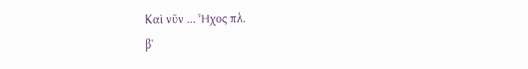Καὶ νῦν ... Ἦχος πλ.
β'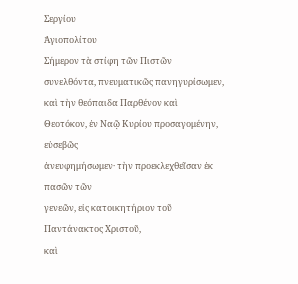Σεργίου
Ἁγιοπολίτου
Σήμερον τὰ στίφη τῶν Πιστῶν
συνελθόντα, πνευματικῶς πανηγυρίσωμεν, καὶ τὴν θεόπαιδα Παρθένον καὶ
Θεοτόκον, ἐν Ναῷ Κυρίου προσαγομένην, εὐσεβῶς
ἀνευφημήσωμεν· τὴν προεκλεχθεῖσαν ἐκ πασῶν τῶν
γενεῶν, εἰς κατοικητήριον τοῦ Παντάνακτος Χριστοῦ,
καὶ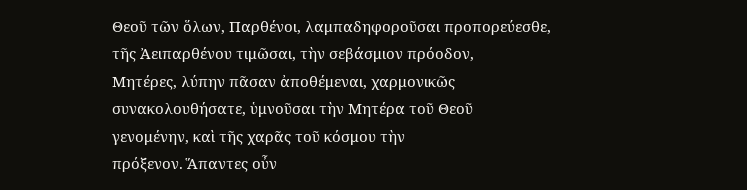Θεοῦ τῶν ὅλων, Παρθένoι, λαμπαδηφοροῦσαι προπορεύεσθε,
τῆς Ἀειπαρθένου τιμῶσαι, τὴν σεβάσμιον πρόοδον,
Μητέρες, λύπην πᾶσαν ἀποθέμεναι, χαρμονικῶς
συνακολουθήσατε, ὑμνoῦσαι τὴν Μητέρα τοῦ Θεοῦ
γενομένην, καὶ τῆς χαρᾶς τοῦ κόσμου τὴν
πρόξενον. Ἅπαντες οὖν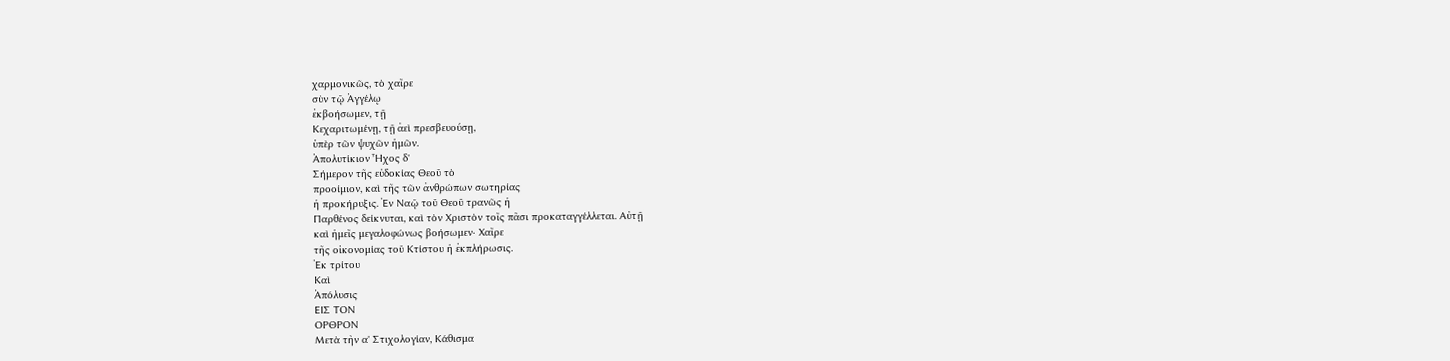χαρμονικῶς, τὸ χαῖρε
σὺν τῷ Ἀγγέλῳ
ἐκβοήσωμεν, τῇ
Κεχαριτωμένῃ, τῇ ἀεὶ πρεσβευούσῃ,
ὑπὲρ τῶν ψυχῶν ἡμῶν.
Ἀπολυτίκιον Ἦχος δ'
Σήμερον τῆς εὐδοκίας Θεοῦ τὸ
προοίμιον, καὶ τῆς τῶν ἀνθρώπων σωτηρίας
ἡ προκήρυξις. Ἐν Ναῷ τοῦ Θεοῦ τρανῶς ἡ
Παρθένος δείκνυται, καὶ τὸν Χριστὸν τοῖς πᾶσι προκαταγγέλλεται. Αὐτῇ
καὶ ἡμεῖς μεγαλοφώνως βοήσωμεν· Χαῖρε
τῆς οἰκονομίας τοῦ Κτίστου ἡ ἐκπλήρωσις.
Ἐκ τρίτου
Καὶ
Ἀπόλυσις
ΕΙΣ ΤΟΝ
ΟΡΘΡΟΝ
Μετὰ τὴν α' Στιχολογίαν, Κάθισμα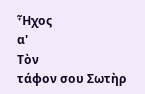Ἦχος
α'
Τὸν
τάφον σου Σωτὴρ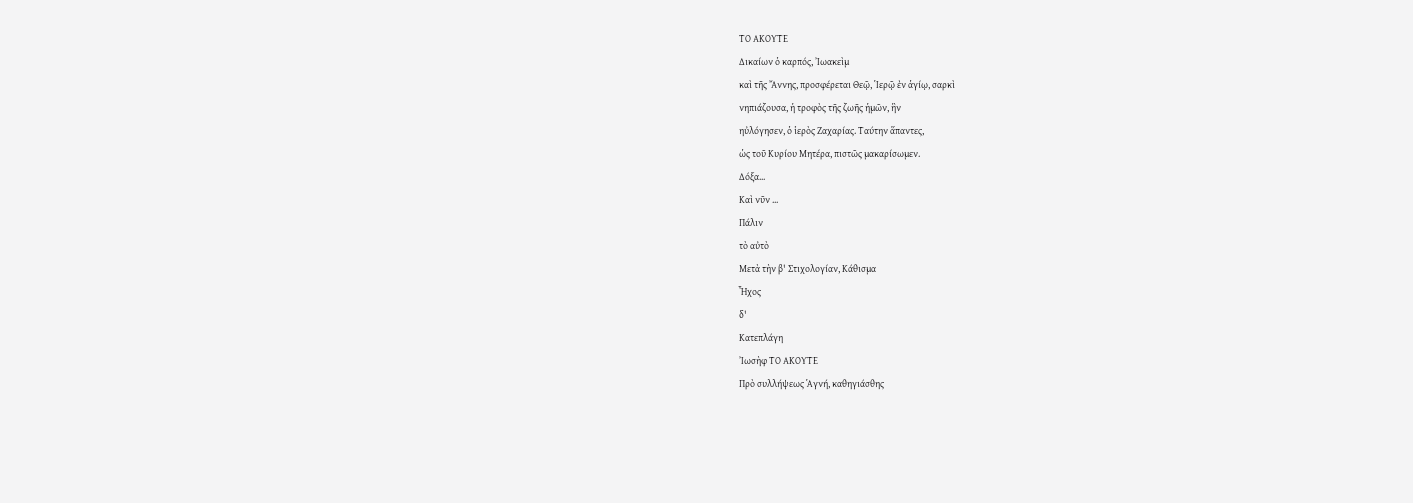ΤΟ ΑΚΟΥΤΕ
Δικαίων ὁ καρπός, Ἰωακεὶμ
καὶ τῆς Ἄννης, προσφέρεται Θεῷ, Ἱερῷ ἐν ἁγίῳ, σαρκὶ
νηπιάζουσα, ἡ τροφὸς τῆς ζωῆς ἡμῶν, ἣν
ηὐλόγησεν, ὁ ἱερὸς Ζαχαρίας. Ταύτην ἅπαντες,
ὡς τοῦ Κυρίου Μητέρα, πιστῶς μακαρίσωμεν.
Δόξα...
Καὶ νῦν ...
Πάλιν
τὸ αὐτὸ
Μετὰ τὴν β' Στιχολογίαν, Κάθισμα
Ἦχος
δ'
Κατεπλάγη
Ἰωσὴφ ΤΟ ΑΚΟΥΤΕ
Πρὸ συλλήψεως Ἁγνή, καθηγιάσθης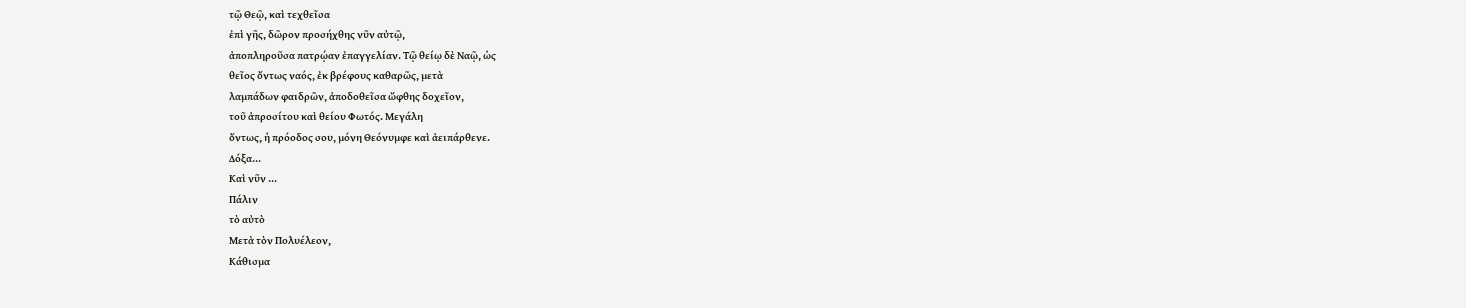τῷ Θεῷ, καὶ τεχθεῖσα
ἐπὶ γῆς, δῶρον προσήχθης νῦν αὐτῷ,
ἀποπληροῦσα πατρῴαν ἐπαγγελίαν. Τῷ θείῳ δὲ Ναῷ, ὡς
θεῖος ὄντως ναός, ἐκ βρέφους καθαρῶς, μετὰ
λαμπάδων φαιδρῶν, ἀποδοθεῖσα ὤφθης δοχεῖον,
τοῦ ἀπροσίτου καὶ θείου Φωτός. Μεγάλη
ὄντως, ἡ πρόοδος σου, μόνη Θεόνυμφε καὶ ἀειπάρθενε.
Δόξα...
Καὶ νῦν ...
Πάλιν
τὸ αὐτὸ
Μετὰ τὸν Πολυέλεον,
Κάθισμα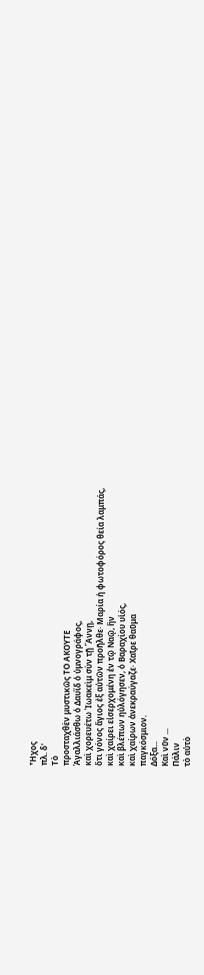Ἦχος
πλ. δ'
Τὸ
προσταχθὲν μυστικῶς ΤΟ ΑΚΟΥΤΕ
Ἀγαλλιάσθω ὁ Δαυῒδ ὁ ὑμνογράφος,
καὶ χορευέτω Ἰωακεὶμ σὺν τῇ Ἄννῃ,
ὅτι γόνος ἅγιος ἐξ αὐτῶν προῆλθε· Μαρία ἡ φωτοφόρος θεία λαμπάς,
καὶ χαίρει εἰσερχομένη ἐν τῷ Ναῷ, ἣν
καὶ βλέπων ηὐλόγησεν, ὁ Βαραχίου υἱός,
καὶ χαίρων ἀνεκραύγαζε· Χαῖρε θαῦμα
παγκόσμιον.
Δόξα...
Καὶ νῦν ...
Πάλιν
τὸ αὐτὸ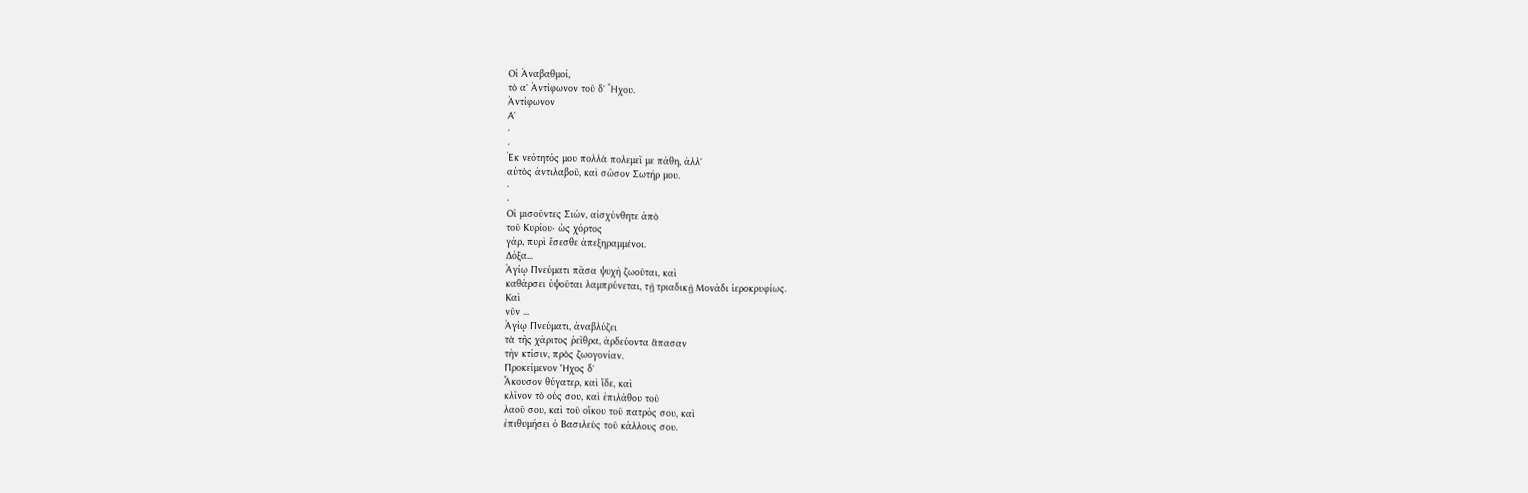Οἱ Ἀναβαθμοί,
τὸ α' Ἀντίφωνον τοῦ δ' Ἤχου.
Ἀντίφωνον
Α'
·
·
Ἐκ νεότητός μου πολλὰ πολεμεῖ με πάθη, ἀλλ'
αὐτὸς ἀντιλαβοῦ, καὶ σῶσον Σωτήρ μου.
·
·
Οἱ μισοῦντες Σιών, αἰσχύνθητε ἀπὸ
τοῦ Κυρίου· ὡς χόρτος
γάρ, πυρὶ ἔσεσθε ἀπεξηραμμένοι.
Δόξα...
Ἁγίῳ Πνεύματι πᾶσα ψυχὴ ζωοῦται, καὶ
καθάρσει ὑψοῦται λαμπρύνεται, τῇ τριαδικῇ Μονάδι ἱεροκρυφίως.
Καὶ
νῦν ...
Ἁγίῳ Πνεύματι, ἀναβλύζει
τὰ τῆς χάριτος ῥεῖθρα, ἀρδεύοντα ἅπασαν
τὴν κτίσιν, πρὸς ζωογονίαν.
Προκείμενον Ἦχος δ'
Ἄκουσον θύγατερ, καὶ ἴδε, καὶ
κλῖνον τὸ οὖς σου, καὶ ἐπιλάθου τοῦ
λαοῦ σου, καὶ τοῦ οἴκου τοῦ πατρός σου, καὶ
ἐπιθυμήσει ὁ Βασιλεὺς τοῦ κάλλους σου.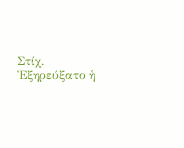Στίχ. Ἐξηρεύξατο ἡ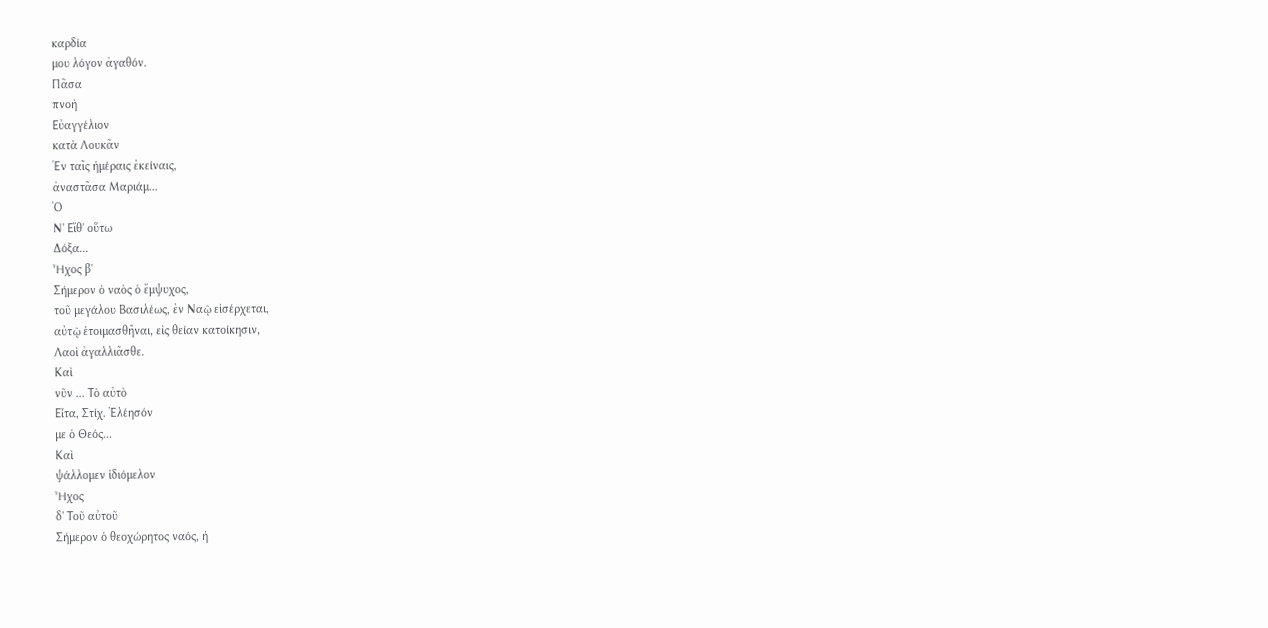καρδία
μου λόγον ἀγαθόν.
Πᾶσα
πνοὴ
Εὐαγγέλιον
κατὰ Λουκᾶν
Ἐν ταῖς ἡμέραις ἐκείναις,
ἀναστᾶσα Μαριάμ...
Ὁ
Ν' Εἴθ' οὕτω
Δόξα...
Ἦχος β'
Σήμερον ὁ ναὸς ὁ ἔμψυχος,
τοῦ μεγάλου Βασιλέως, ἐν Ναῷ εἰσέρχεται,
αὐτῷ ἑτοιμασθῆναι, εἰς θείαν κατοίκησιν,
Λαοὶ ἀγαλλιᾶσθε.
Καὶ
νῦν ... Τὸ αὐτὸ
Εἶτα, Στίχ. Ἐλέησόν
με ὁ Θεός...
Καὶ
ψάλλομεν ἰδιόμελον
Ἦχος
δ' Τοῦ αὐτοῦ
Σήμερον ὁ θεοχώρητος ναός, ἡ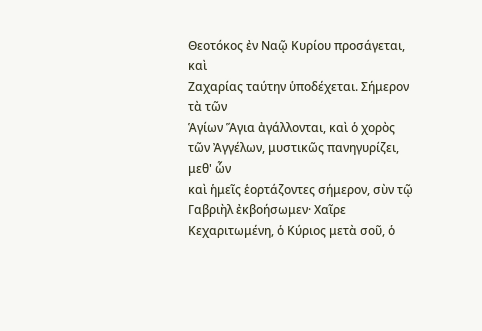Θεοτόκος ἐν Ναῷ Κυρίου προσάγεται, καὶ
Ζαχαρίας ταύτην ὑποδέχεται. Σήμερον τὰ τῶν
Ἁγίων Ἅγια ἀγάλλονται, καὶ ὁ χορὸς
τῶν Ἀγγέλων, μυστικῶς πανηγυρίζει, μεθ' ὧν
καὶ ἡμεῖς ἑορτάζοντες σήμερον, σὺν τῷ Γαβριὴλ ἐκβοήσωμεν· Χαῖρε
Κεχαριτωμένη, ὁ Κύριος μετὰ σοῦ, ὁ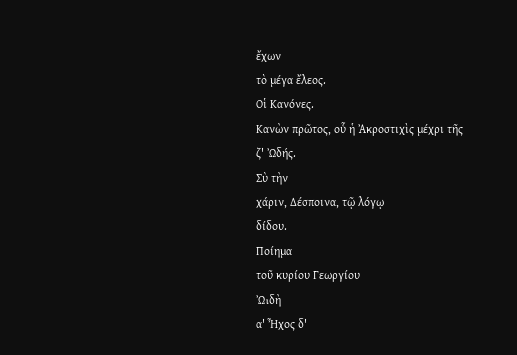ἔχων
τὸ μέγα ἔλεος.
Οἱ Κανόνες.
Κανὼν πρῶτος, οὗ ἡ Ἀκροστιχὶς μέχρι τῆς
ζ' Ὠδής.
Σὺ τὴν
χάριν, Δέσποινα, τῷ λόγῳ
δίδου.
Ποίημα
τοῦ κυρίου Γεωργίου
ᾨδὴ
α' Ἦχος δ'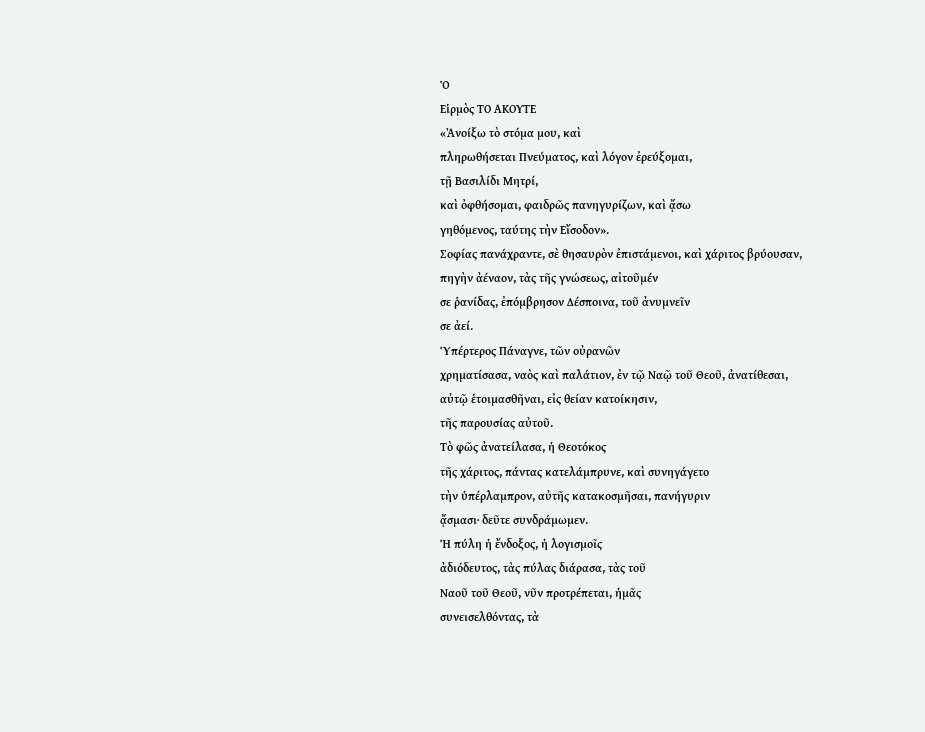Ὁ
Εἱρμὸς ΤΟ ΑΚΟΥΤΕ
«Ἀνοίξω τὸ στόμα μου, καὶ
πληρωθήσεται Πνεύματος, καὶ λόγον ἐρεύξομαι,
τῇ Βασιλίδι Μητρί,
καὶ ὀφθήσομαι, φαιδρῶς πανηγυρίζων, καὶ ᾄσω
γηθόμενος, ταύτης τὴν Εἴσοδον».
Σοφίας πανάχραντε, σὲ θησαυρὸν ἐπιστάμενoι, καὶ χάριτος βρύουσαν,
πηγὴν ἀέναον, τὰς τῆς γνώσεως, αἰτοῦμέν
σε ῥανίδας, ἐπόμβρησον Δέσποινα, τοῦ ἀνυμνεῖν
σε ἀεί.
Ὑπέρτερος Πάναγνε, τῶν οὐρανῶν
χρηματίσασα, ναὸς καὶ παλάτιον, ἐν τῷ Ναῷ τοῦ Θεοῦ, ἀνατίθεσαι,
αὐτῷ ἑτοιμασθῆναι, εἰς θείαν κατοίκησιν,
τῆς παρουσίας αὐτοῦ.
Τὸ φῶς ἀνατείλασα, ἡ Θεοτόκος
τῆς χάριτος, πάντας κατελάμπρυνε, καὶ συνηγάγετο
τὴν ὑπέρλαμπρον, αὐτῆς κατακοσμῆσαι, πανήγυριν
ᾄσμασι· δεῦτε συνδράμωμεν.
Ἡ πύλη ἡ ἔνδοξος, ἡ λογισμοῖς
ἀδιόδευτος, τὰς πύλας διάρασα, τὰς τοῦ
Ναοῦ τοῦ Θεοῦ, νῦν προτρέπεται, ἡμᾶς
συνεισελθόντας, τὰ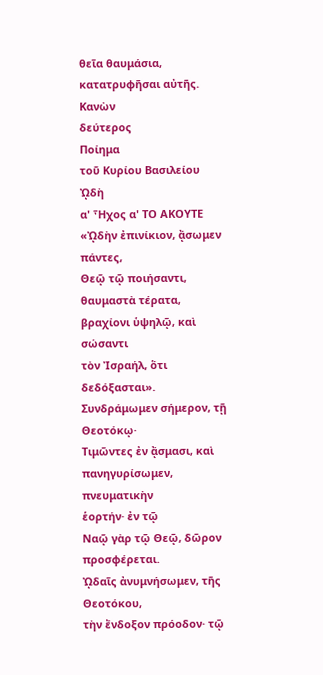θεῖα θαυμάσια, κατατρυφῆσαι αὐτῆς.
Κανὼν
δεύτερος
Ποίημα
τοῦ Κυρίου Βασιλείου
ᾨδὴ
α' Ἦχος α' ΤΟ ΑΚΟΥΤΕ
«ᾨδὴν ἐπινίκιον, ᾄσωμεν πάντες,
Θεῷ τῷ ποιήσαντι,
θαυμαστὰ τέρατα, βραχίονι ὑψηλῷ, καὶ σώσαντι
τὸν Ἰσραήλ, ὅτι δεδόξασται».
Συνδράμωμεν σήμερον, τῇ Θεοτόκῳ·
Τιμῶντες ἐν ᾄσμασι, καὶ πανηγυρίσωμεν, πνευματικὴν
ἑορτήν· ἐν τῷ
Ναῷ γὰρ τῷ Θεῷ, δῶρον προσφέρεται.
ᾨδαῖς ἀνυμνήσωμεν, τῆς Θεοτόκου,
τὴν ἔνδοξον πρόοδον· τῷ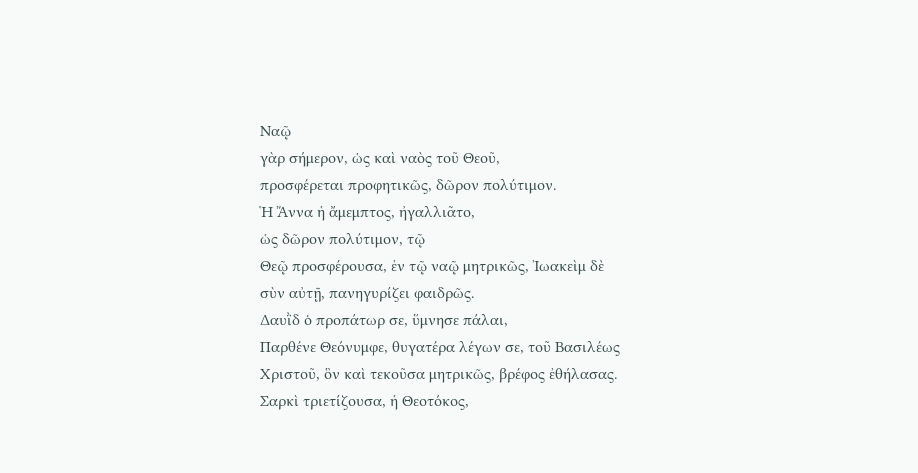Ναῷ
γὰρ σήμερον, ὡς καὶ ναὸς τοῦ Θεοῦ,
προσφέρεται προφητικῶς, δῶρον πολύτιμον.
Ἡ Ἄννα ἡ ἄμεμπτος, ἠγαλλιᾶτο,
ὡς δῶρον πολύτιμον, τῷ
Θεῷ προσφέρουσα, ἐν τῷ ναῷ μητρικῶς, Ἰωακεὶμ δὲ
σὺν αὐτῇ, πανηγυρίζει φαιδρῶς.
Δαυῒδ ὁ προπάτωρ σε, ὕμνησε πάλαι,
Παρθένε Θεόνυμφε, θυγατέρα λέγων σε, τοῦ Βασιλέως
Χριστοῦ, ὃν καὶ τεκοῦσα μητρικῶς, βρέφος ἐθήλασας.
Σαρκὶ τριετίζουσα, ἡ Θεοτόκος,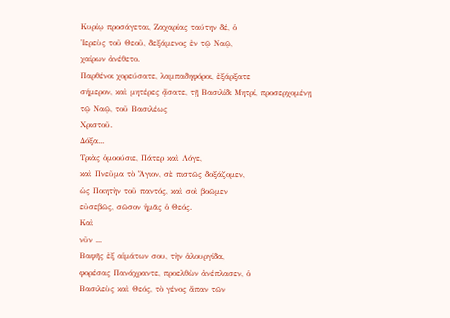Κυρίῳ προσάγεται, Ζαχαρίας ταύτην δέ, ὁ
Ἱερεὺς τοῦ Θεοῦ, δεξάμενος ἐν τῷ Ναῷ,
χαίρων ἀνέθετο.
Παρθένοι χορεύσατε, λαμπαδηφόροι, ἐξάρξατε
σήμερον, καὶ μητέρες ᾄσατε, τῇ Βασιλίδι Μητρί, προσερχομένῃ
τῷ Ναῷ, τοῦ Βασιλέως
Χριστοῦ.
Δόξα...
Τριὰς ὁμοούσιε, Πάτερ καὶ Λόγε,
καὶ Πνεῦμα τὸ Ἅγιον, σὲ πιστῶς δοξάζομεν,
ὡς Ποιητὴν τοῦ παντός, καὶ σοὶ βοῶμεν
εὐσεβῶς, σῶσον ἡμᾶς ὁ Θεός.
Καὶ
νῦν ...
Βαφῆς ἐξ αἱμάτων σου, τὴν ἁλουργίδα,
φορέσας Πανάχραντε, προελθὼν ἀνέπλασεν, ὁ
Βασιλεὺς καὶ Θεός, τὸ γένος ἅπαν τῶν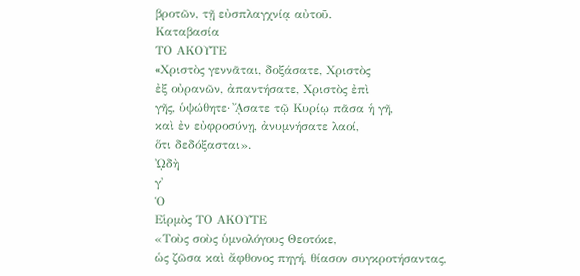βροτῶν, τῇ εὐσπλαγχνίᾳ αὐτοῦ.
Καταβασία
ΤΟ ΑΚΟΥΤΕ
«Xριστὸς γεννᾶται, δοξάσατε, Χριστὸς
ἐξ οὐρανῶν, ἀπαντήσατε, Χριστὸς ἐπὶ
γῆς, ὑψώθητε· ᾌσατε τῷ Κυρίῳ πᾶσα ἡ γῆ,
καὶ ἐν εὐφροσύνῃ, ἀνυμνήσατε λαοί,
ὅτι δεδόξασται».
ᾨδὴ
γ'
Ὁ
Εἱρμὸς ΤΟ ΑΚΟΥΤΕ
«Τοὺς σοὺς ὑμνολόγους Θεοτόκε,
ὡς ζῶσα καὶ ἄφθονος πηγή, θίασον συγκροτήσαντας,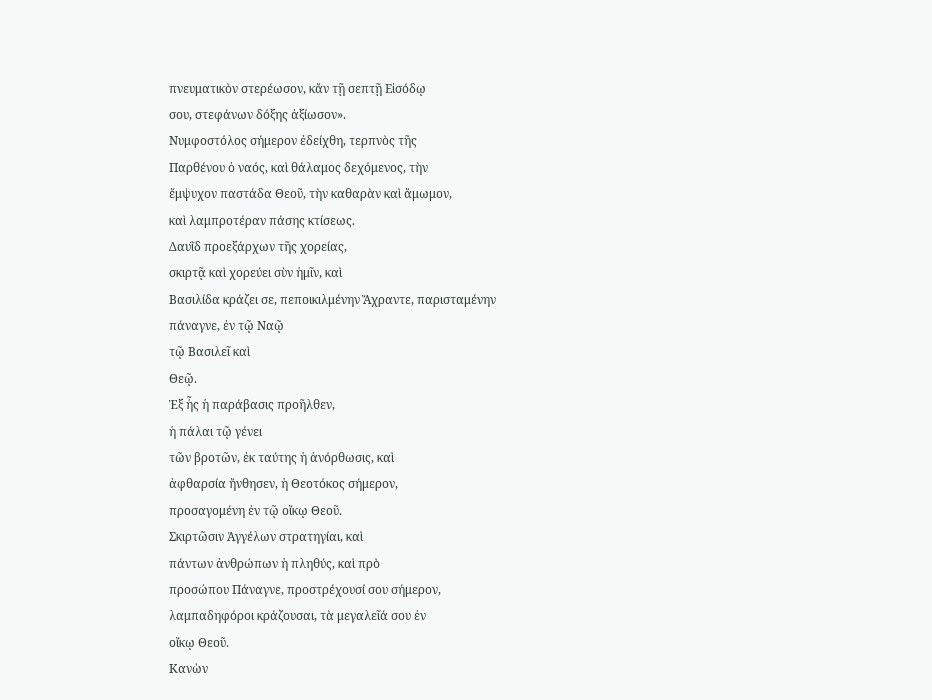πνευματικὸν στερέωσον, κἄν τῇ σεπτῇ Εἰσόδῳ
σου, στεφάνων δόξης ἀξίωσον».
Νυμφοστόλoς σήμερον ἐδείχθη, τερπνὸς τῆς
Παρθένου ὁ ναός, καὶ θάλαμος δεχόμενος, τὴν
ἔμψυχον παστάδα Θεοῦ, τὴν καθαρὰν καὶ ἄμωμον,
καὶ λαμπροτέραν πάσης κτίσεως.
Δαυῒδ προεξάρχων τῆς χορείας,
σκιρτᾷ καὶ χορεύει σὺν ἡμῖν, καὶ
Βασιλίδα κράζει σε, πεποικιλμένην Ἄχραντε, παρισταμένην
πάναγνε, ἐν τῷ Ναῷ
τῷ Βασιλεῖ καὶ
Θεῷ.
Ἐξ ἧς ἡ παράβασις προῆλθεν,
ἡ πάλαι τῷ γένει
τῶν βροτῶν, ἐκ ταύτης ἡ ἀνόρθωσις, καὶ
ἀφθαρσία ἤνθησεν, ἡ Θεοτόκος σήμερον,
προσαγομένη ἐν τῷ οἴκῳ Θεοῦ.
Σκιρτῶσιν Ἀγγέλων στρατηγίαι, καὶ
πάντων ἀνθρώπων ἡ πληθύς, καὶ πρὸ
προσώπου Πάναγνε, προστρέχουσί σου σήμερον,
λαμπαδηφόροι κράζουσαι, τὰ μεγαλεῖά σου ἐν
οἴκῳ Θεοῦ.
Κανὼν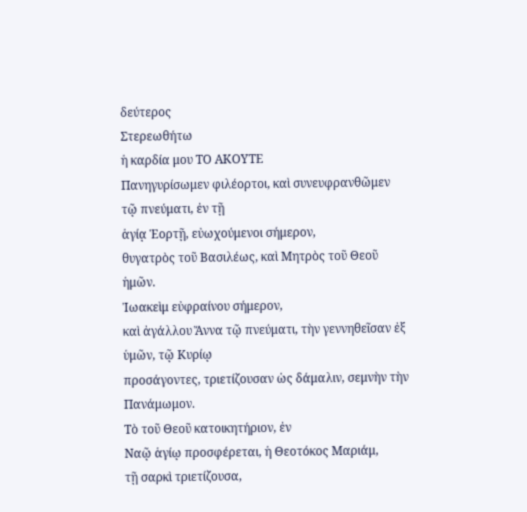δεύτερος
Στερεωθήτω
ἡ καρδία μου ΤΟ ΑΚΟΥΤΕ
Πανηγυρίσωμεν φιλέορτοι, καὶ συνευφρανθῶμεν
τῷ πνεύματι, ἐν τῇ
ἁγίᾳ Ἑορτῇ, εὐωχούμενοι σήμερον,
θυγατρὸς τοῦ Βασιλέως, καὶ Μητρὸς τοῦ Θεοῦ
ἡμῶν.
Ἰωακεὶμ εὐφραίνου σήμερον,
καὶ ἀγάλλου Ἄννα τῷ πνεύματι, τὴν γεννηθεῖσαν ἐξ
ὑμῶν, τῷ Κυρίῳ
προσάγοντες, τριετίζουσαν ὡς δάμαλιν, σεμνὴν τὴν
Πανάμωμον.
Τὸ τοῦ Θεοῦ κατοικητήριον, ἐν
Ναῷ ἁγίῳ προσφέρεται, ἡ Θεοτόκος Μαριάμ,
τῇ σαρκὶ τριετίζουσα,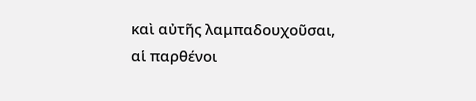καὶ αὐτῆς λαμπαδουχοῦσαι, αἱ παρθένοι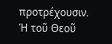προτρέχουσιν.
Ἡ τοῦ Θεοῦ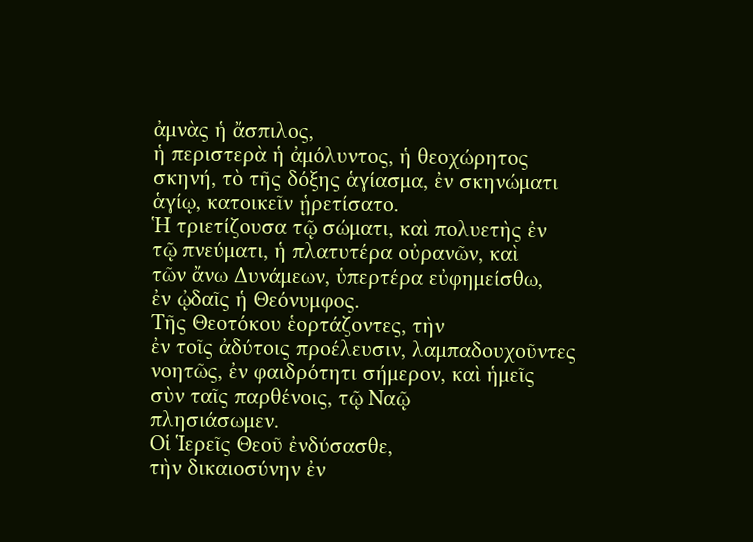ἀμνὰς ἡ ἄσπιλος,
ἡ περιστερὰ ἡ ἀμόλυντος, ἡ θεοχώρητος
σκηνή, τὸ τῆς δόξης ἁγίασμα, ἐν σκηνώματι
ἁγίῳ, κατοικεῖν ᾑρετίσατο.
Ἡ τριετίζουσα τῷ σώματι, καὶ πολυετὴς ἐν
τῷ πνεύματι, ἡ πλατυτέρα οὐρανῶν, καὶ
τῶν ἄνω Δυνάμεων, ὑπερτέρα εὐφημείσθω,
ἐν ᾠδαῖς ἡ Θεόνυμφος.
Τῆς Θεοτόκου ἑορτάζοντες, τὴν
ἐν τοῖς ἀδύτοις προέλευσιν, λαμπαδουχοῦντες
νοητῶς, ἐν φαιδρότητι σήμερον, καὶ ἡμεῖς
σὺν ταῖς παρθένοις, τῷ Ναῷ
πλησιάσωμεν.
Οἱ Ἱερεῖς Θεοῦ ἐνδύσασθε,
τὴν δικαιοσύνην ἐν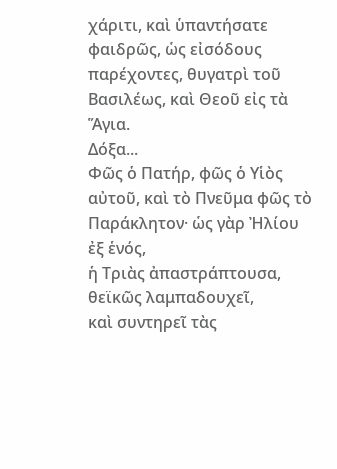χάριτι, καὶ ὑπαντήσατε
φαιδρῶς, ὡς εἰσόδους παρέχοντες, θυγατρὶ τοῦ
Βασιλέως, καὶ Θεοῦ εἰς τὰ Ἅγια.
Δόξα...
Φῶς ὁ Πατήρ, φῶς ὁ Υἱὸς
αὐτοῦ, καὶ τὸ Πνεῦμα φῶς τὸ Παράκλητον· ὡς γὰρ Ἠλίου ἐξ ἑνός,
ἡ Τριὰς ἀπαστράπτουσα, θεϊκῶς λαμπαδουχεῖ,
καὶ συντηρεῖ τὰς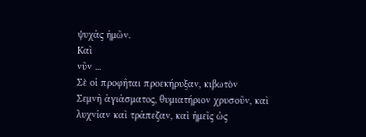ψυχάς ἡμῶν.
Καὶ
νῦν ...
Σὲ οἱ προφῆται προεκήρυξαν, κιβωτὸν
Σεμνὴ ἁγιάσματος, θυμιατήριον χρυσοῦν, καὶ
λυχνίαν καὶ τράπεζαν, καὶ ἡμεῖς ὡς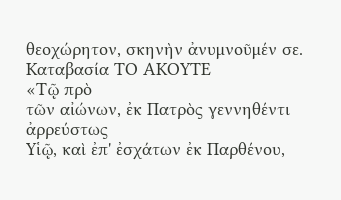θεοχώρητον, σκηνὴν ἀνυμνοῦμέν σε.
Καταβασία ΤΟ ΑΚΟΥΤΕ
«Τῷ πρὸ
τῶν αἰώνων, ἐκ Πατρὸς γεννηθέντι ἀρρεύστως
Υἱῷ, καὶ ἐπ' ἐσχάτων ἐκ Παρθένου,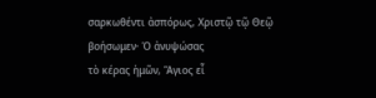σαρκωθέντι ἀσπόρως, Χριστῷ τῷ Θεῷ βοήσωμεν· Ὁ ἀνυψώσας
τὸ κέρας ἡμῶν, Ἅγιος εἶ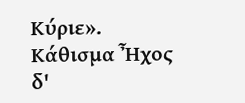Κύριε».
Κάθισμα Ἦχος δ'